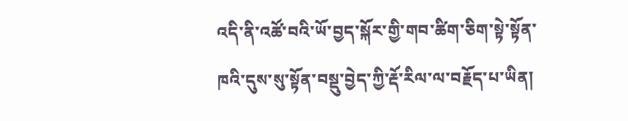འདི་ནི་འཚོ་བའི་ཡོ་བྱད་སྐོར་གྱི་གབ་ཚིག་ཅིག་སྟེ་སྟོན་ཁའི་དུས་སུ་སྟོན་བསྡུ་བྱེད་ཀྱི་རྡོ་རིལ་ལ་བརྗོད་པ་ཡིན།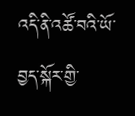འདི་ནི་འཚོ་བའི་ཡོ་བྱད་སྐོར་གྱི་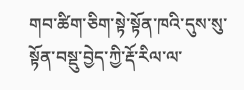གབ་ཚིག་ཅིག་སྟེ་སྟོན་ཁའི་དུས་སུ་སྟོན་བསྡུ་བྱེད་ཀྱི་རྡོ་རིལ་ལ་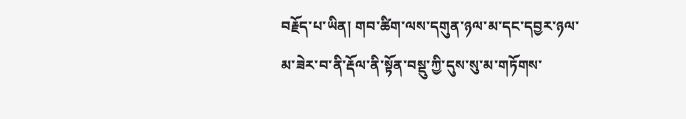བརྗོད་པ་ཡིན། གབ་ཚིག་ལས་དགུན་ཉལ་མ་དང་དབྱར་ཉལ་མ་ཟེར་བ་ནི་རྡོལ་ནི་སྟོན་བསྡུ་ཀྱི་དུས་སུ་མ་གཏོགས་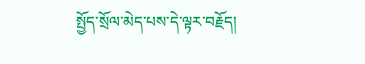སྤྱོད་སྲོལ་མེད་པས་དེ་ལྟར་བརྗོད།